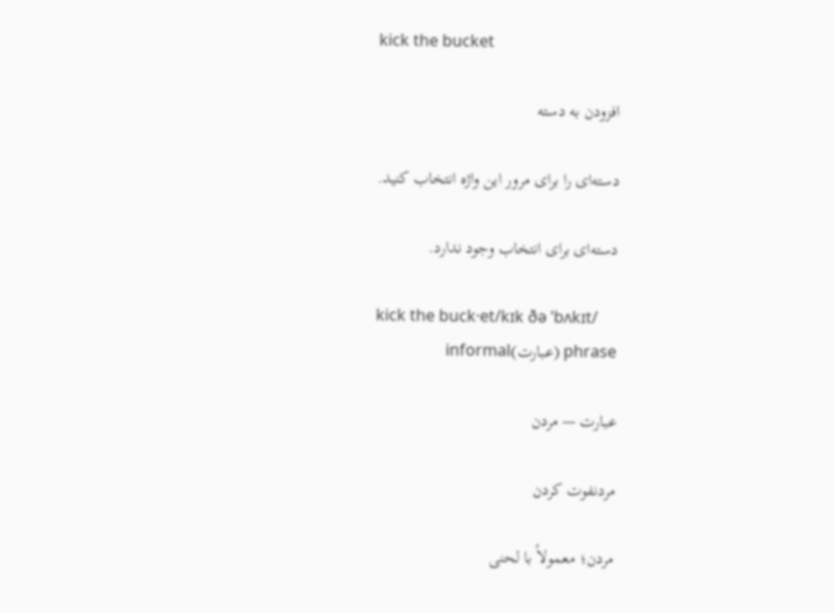kick the bucket

افزودن به دسته

دسته‌ای را برای مرور این واژه انتخاب کنید.

دسته‌ای برای انتخاب وجود ندارد.

kick the buck·et/kɪk ðə ˈbʌkɪt/
phrase (عبارت)informal

عبارت — مردن

مردنفوت کردن

مردن؛ معمولاً با لحنی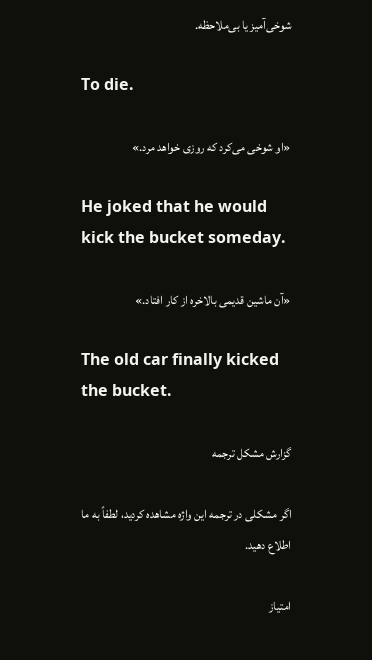شوخی‌آمیز یا بی‌ملاحظه.

To die.

«او شوخی می‌کرد که روزی خواهد مرد.»

He joked that he would kick the bucket someday.

«آن ماشین قدیمی بالاخره از کار افتاد.»

The old car finally kicked the bucket.

گزارش مشکل ترجمه

اگر مشکلی در ترجمه این واژه مشاهده کردید، لطفاً به ما اطلاع دهید.

امتیاز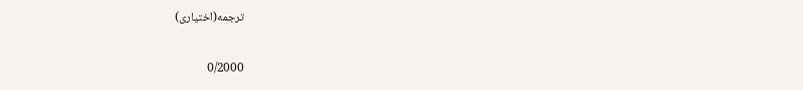ترجمه(اختیاری)

0/2000